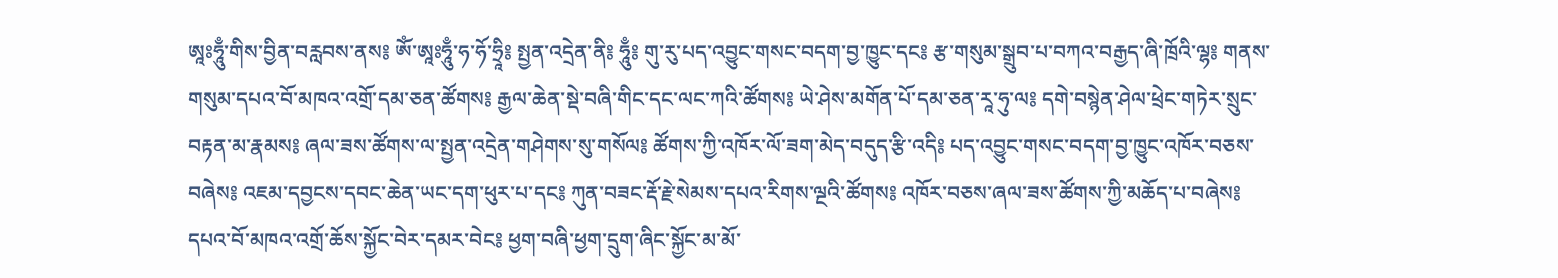ཨཱཿཧཱུྃ་གིས་བྱིན་བརླབས་ནས༔ ཨོཾ་ཨཱཿཧཱུྃ་ཧ་ཧོ་ཧྲཱི༔ སྤྱན་འདྲེན་ནི༔ ཧཱུྃ༔ གུ་རུ་པད་འབྱུང་གསང་བདག་བྱ་ཁྱུང་དང༔ རྩ་གསུམ་སྒྲུབ་པ་བཀའ་བརྒྱད་ཞི་ཁྲོའི་ལྷ༔ གནས་གསུམ་དཔའ་བོ་མཁའ་འགྲོ་དམ་ཅན་ཚོགས༔ རྒྱལ་ཆེན་སྡེ་བཞི་གིང་དང་ལང་ཀའི་ཚོགས༔ ཡེ་ཤེས་མགོན་པོ་དམ་ཅན་རཱ་ཧུ་ལ༔ དགེ་བསྙེན་ཤེལ་ཕྲེང་གཏེར་སྲུང་བརྟན་མ་རྣམས༔ ཞལ་ཟས་ཚོགས་ལ་སྤྱན་འདྲེན་གཤེགས་སུ་གསོལ༔ ཚོགས་ཀྱི་འཁོར་ལོ་ཟག་མེད་བདུད་རྩི་འདི༔ པད་འབྱུང་གསང་བདག་བྱ་ཁྱུང་འཁོར་བཅས་བཞེས༔ འཇམ་དབྱངས་དབང་ཆེན་ཡང་དག་ཕུར་པ་དང༔ ཀུན་བཟང་རྡོ་རྗེ་སེམས་དཔའ་རིགས་ལྔའི་ཚོགས༔ འཁོར་བཅས་ཞལ་ཟས་ཚོགས་ཀྱི་མཆོད་པ་བཞེས༔ དཔའ་བོ་མཁའ་འགྲོ་ཆོས་སྐྱོང་བེར་དམར་བེང༔ ཕྱག་བཞི་ཕྱག་དྲུག་ཞིང་སྐྱོང་མ་མོ་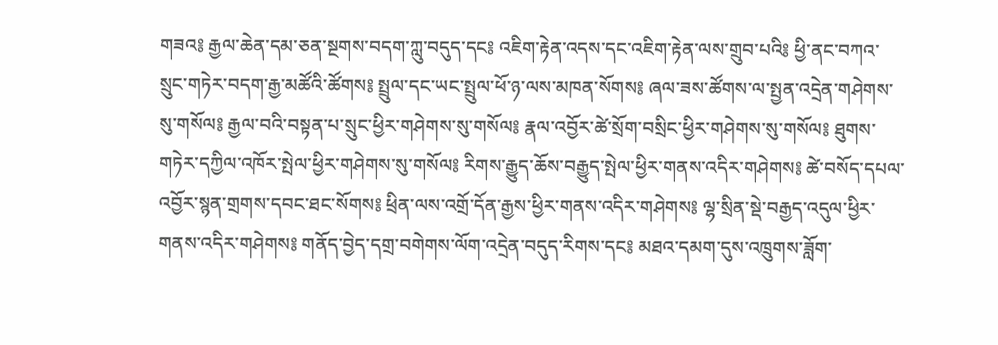གཟའ༔ རྒྱལ་ཆེན་དམ་ཅན་སྔགས་བདག་ཀླུ་བདུད་དང༔ འཇིག་རྟེན་འདས་དང་འཇིག་རྟེན་ལས་གྲུབ་པའི༔ ཕྱི་ནང་བཀའ་སྲུང་གཏེར་བདག་རྒྱ་མཚོའི་ཚོགས༔ སྤྲུལ་དང་ཡང་སྤྲུལ་ཕོ་ཉ་ལས་མཁན་སོགས༔ ཞལ་ཟས་ཚོགས་ལ་སྤྱན་འདྲེན་གཤེགས་སུ་གསོལ༔ རྒྱལ་བའི་བསྟན་པ་སྲུང་ཕྱིར་གཤེགས་སུ་གསོལ༔ རྣལ་འབྱོར་ཚེ་སྲོག་བསྲིང་ཕྱིར་གཤེགས་སུ་གསོལ༔ ཐུགས་གཏེར་དཀྱིལ་འཁོར་སྤེལ་ཕྱིར་གཤེགས་སུ་གསོལ༔ རིགས་རྒྱུད་ཆོས་བརྒྱུད་སྤེལ་ཕྱིར་གནས་འདིར་གཤེགས༔ ཚེ་བསོད་དཔལ་འབྱོར་སྙན་གྲགས་དབང་ཐང་སོགས༔ ཕྲིན་ལས་འགྲོ་དོན་རྒྱས་ཕྱིར་གནས་འདིར་གཤེགས༔ ལྷ་སྲིན་སྡེ་བརྒྱད་འདུལ་ཕྱིར་གནས་འདིར་གཤེགས༔ གནོད་བྱེད་དགྲ་བགེགས་ལོག་འདྲེན་བདུད་རིགས་དང༔ མཐའ་དམག་དུས་འཁྲུགས་ཟློག་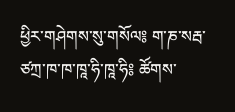ཕྱིར་གཤེགས་སུ་གསོལ༔ ག་ཎ་སརྦ་ཙཀྲ་ཁ་ཁ་ཁཱ་ཧི་ཁཱ་ཧི༔ ཚོགས་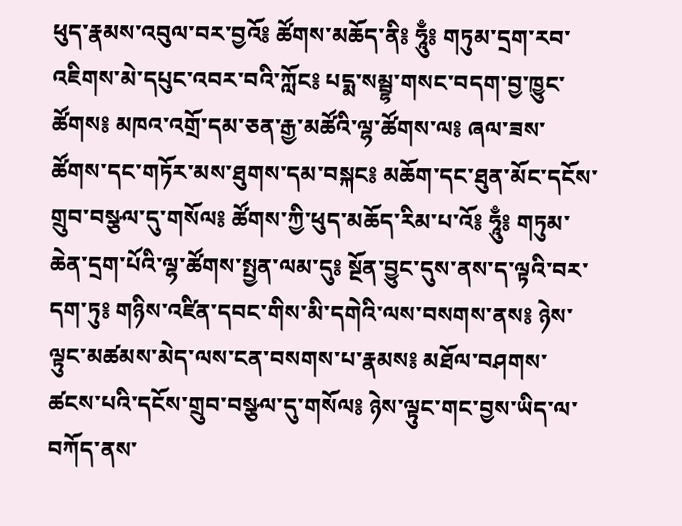ཕུད་རྣམས་འབུལ་བར་བྱའོ༔ ཚོགས་མཆོད་ནི༔ ཧཱུྃ༔ གཏུམ་དྲག་རབ་འཇིགས་མེ་དཔུང་འབར་བའི་ཀློང༔ པདྨ་སམྦྷ་གསང་བདག་བྱ་ཁྱུང་ཚོགས༔ མཁའ་འགྲོ་དམ་ཅན་རྒྱ་མཚོའི་ལྷ་ཚོགས་ལ༔ ཞལ་ཟས་ཚོགས་དང་གཏོར་མས་ཐུགས་དམ་བསྐང༔ མཆོག་དང་ཐུན་མོང་དངོས་གྲུབ་བསྩལ་དུ་གསོལ༔ ཚོགས་ཀྱི་ཕུད་མཆོད་རིམ་པ་འོ༔ ཧཱུྃ༔ གཏུམ་ཆེན་དྲག་པོའི་ལྷ་ཚོགས་སྤྱན་ལམ་དུ༔ སྔོན་བྱུང་དུས་ནས་ད་ལྟའི་བར་དག་ཏུ༔ གཉིས་འཛིན་དབང་གིས་མི་དགེའི་ལས་བསགས་ནས༔ ཉེས་ལྟུང་མཚམས་མེད་ལས་ངན་བསགས་པ་རྣམས༔ མཐོལ་བཤགས་ཚངས་པའི་དངོས་གྲུབ་བསྩལ་དུ་གསོལ༔ ཉེས་ལྟུང་གང་བྱས་ཡིད་ལ་བཀོད་ནས་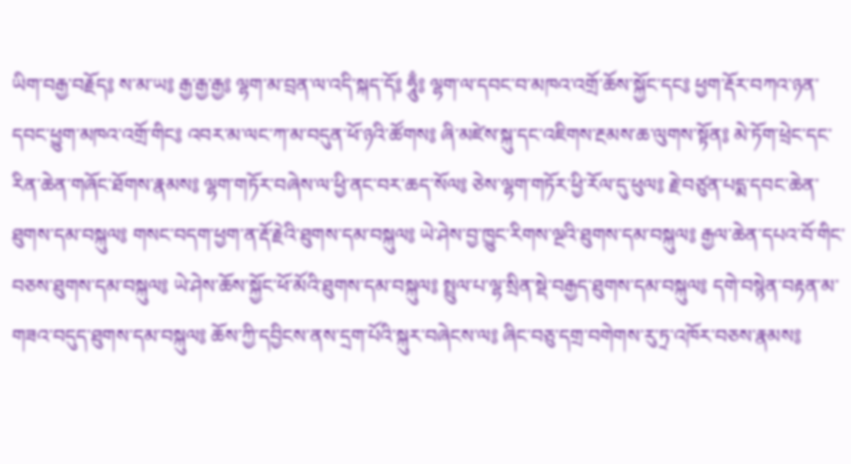ཡིག་བརྒྱ་བརྗོད༔ ས་མ་ཡ༔ རྒྱ་རྒྱ་རྒྱ༔ ལྷག་མ་བྲན་ལ་འདི་སྐད་དོ༔ ཧཱུྃ༔ ལྷག་ལ་དབང་བ་མཁའ་འགྲོ་ཆོས་སྐྱོང་དང༔ ཕྱག་རྡོར་བཀའ་ཉན་དབང་ཕྱུག་མཁའ་འགྲོ་གིང༔ འབར་མ་ལང་ཀ་མ་བདུན་ཕོ་ཉའི་ཚོགས༔ ཞི་མཛེས་སྐུ་དང་འཇིགས་རྔམས་ཆ་ལུགས་སྟོན༔ མེ་ཏོག་ཕྲེང་དང་རིན་ཆེན་གཞོང་ཐོགས་རྣམས༔ ལྷག་གཏོར་བཞེས་ལ་ཕྱི་ནང་བར་ཆད་སོལ༔ ཅེས་ལྷག་གཏོར་ཕྱི་རོལ་དུ་ཕུལ༔ རྗེ་བཙུན་པདྨ་དབང་ཆེན་ཐུགས་དམ་བསྐུལ༔ གསང་བདག་ཕྱག་ན་རྡོ་རྗེའི་ཐུགས་དམ་བསྐུལ༔ ཡེ་ཤེས་བྱ་ཁྱུང་རིགས་ལྔའི་ཐུགས་དམ་བསྐུལ༔ རྒྱལ་ཆེན་དཔའ་བོ་གིང་བཅས་ཐུགས་དམ་བསྐུལ༔ ཡེ་ཤེས་ཆོས་སྐྱོང་ཕོ་མོའི་ཐུགས་དམ་བསྐུལ༔ སྤྲུལ་པ་ལྷ་སྲིན་སྡེ་བརྒྱད་ཐུགས་དམ་བསྐུལ༔ དགེ་བསྙེན་བརྟན་མ་གཟའ་བདུད་ཐུགས་དམ་བསྐུལ༔ ཆོས་ཀྱི་དབྱིངས་ནས་དྲག་པོའི་སྐུར་བཞེངས་ལ༔ ཞིང་བཅུ་དགྲ་བགེགས་རུ་ཏྲ་འཁོར་བཅས་རྣམས༔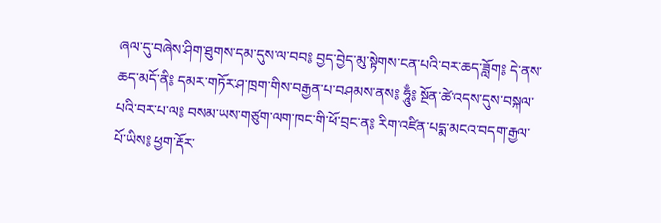ཞལ་དུ་བཞེས་ཤིག་ཐུགས་དམ་དུས་ལ་བབ༔ བྱད་བྱེད་མུ་སྟེགས་ངན་པའི་བར་ཆད་ཟློག༔ དེ་ནས་ཆད་མདོ་ནི༔ དམར་གཏོར་ཤ་ཁྲག་གིས་བརྒྱན་པ་བཤམས་ནས༔ ཧཱུྃ༔ སྔོན་ཚེ་འདས་དུས་བསྐལ་པའི་བར་པ་ལ༔ བསམ་ཡས་གཙུག་ལག་ཁང་གི་ཕོ་བྲང་ན༔ རིག་འཛིན་པདྨ་མངའ་བདག་རྒྱལ་པོ་ཡིས༔ ཕྱག་རྡོར་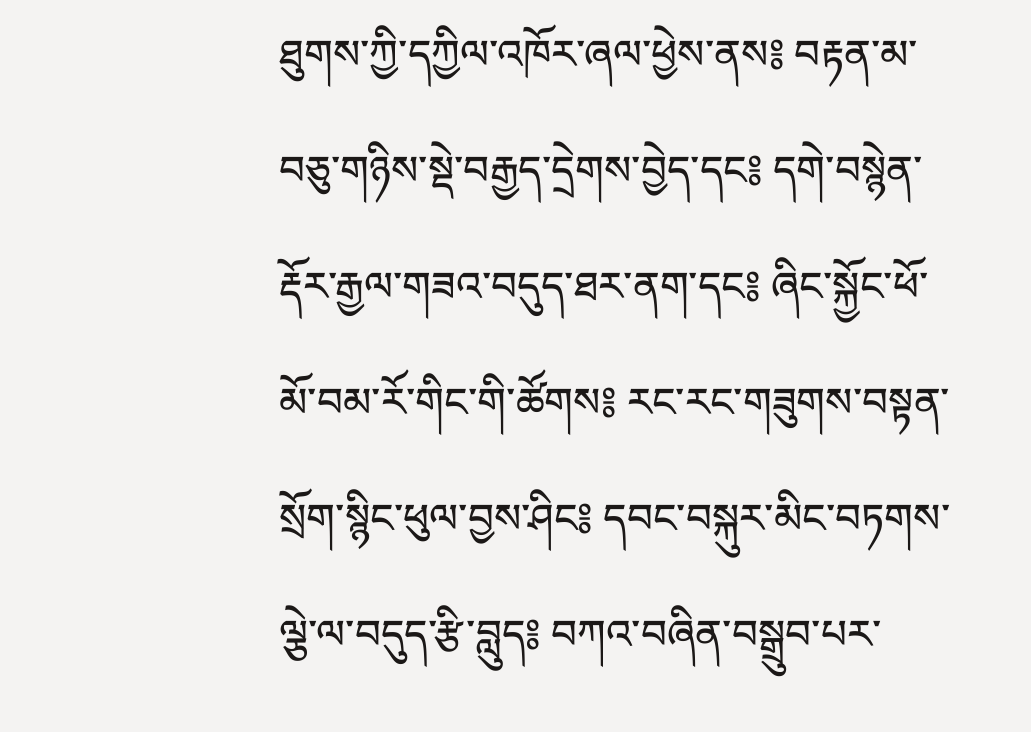ཐུགས་ཀྱི་དཀྱིལ་འཁོར་ཞལ་ཕྱེས་ནས༔ བརྟན་མ་བཅུ་གཉིས་སྡེ་བརྒྱད་དྲེགས་བྱེད་དང༔ དགེ་བསྙེན་རྡོར་རྒྱལ་གཟའ་བདུད་ཐར་ནག་དང༔ ཞིང་སྐྱོང་ཕོ་མོ་བམ་རོ་གིང་གི་ཚོགས༔ རང་རང་གཟུགས་བསྟན་སྲོག་སྙིང་ཕུལ་བྱས་ཤིང༔ དབང་བསྐུར་མིང་བཏགས་ལྕེ་ལ་བདུད་རྩི་བླུད༔ བཀའ་བཞིན་བསྒྲུབ་པར་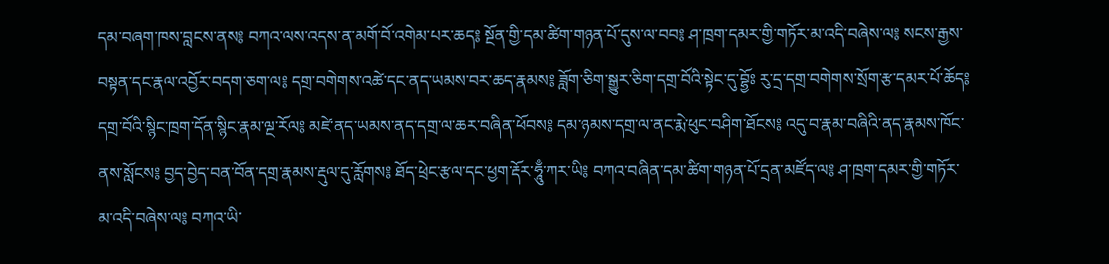དམ་བཞག་ཁས་བླངས་ནས༔ བཀའ་ལས་འདས་ན་མགོ་བོ་འགེམ་པར་ཆད༔ སྔོན་གྱི་དམ་ཚིག་གཉན་པོ་དུས་ལ་བབ༔ ཤ་ཁྲག་དམར་གྱི་གཏོར་མ་འདི་བཞེས་ལ༔ སངས་རྒྱས་བསྟན་དང་རྣལ་འབྱོར་བདག་ཅག་ལ༔ དགྲ་བགེགས་འཚེ་དང་ནད་ཡམས་བར་ཆད་རྣམས༔ ཟློག་ཅིག་སྒྱུར་ཅིག་དགྲ་བོའི་སྟེང་དུ་བྷྱོཿ རུ་དྲ་དགྲ་བགེགས་སྲོག་རྩ་དམར་པོ་ཆོད༔ དགྲ་བོའི་སྙིང་ཁྲག་དོན་སྙིང་རྣམ་ལྔ་རོལ༔ མཛེ་ནད་ཡམས་ནད་དགྲ་ལ་ཆར་བཞིན་ཕོབས༔ དམ་ཉམས་དགྲ་ལ་ནང་རྨེ་ཕུང་བཤིག་ཐོངས༔ འདུ་བ་རྣམ་བཞིའི་ནད་རྣམས་ཁོང་ནས་སློངས༔ བྱད་བྱེད་བན་བོན་དགྲ་རྣམས་རྡུལ་དུ་རློགས༔ ཐོད་ཕྲེང་རྩལ་དང་ཕྱག་རྡོར་ཧཱུྃ་ཀར་ཡི༔ བཀའ་བཞིན་དམ་ཚིག་གཉན་པོ་དྲན་མཛོད་ལ༔ ཤ་ཁྲག་དམར་གྱི་གཏོར་མ་འདི་བཞེས་ལ༔ བཀའ་ཡི་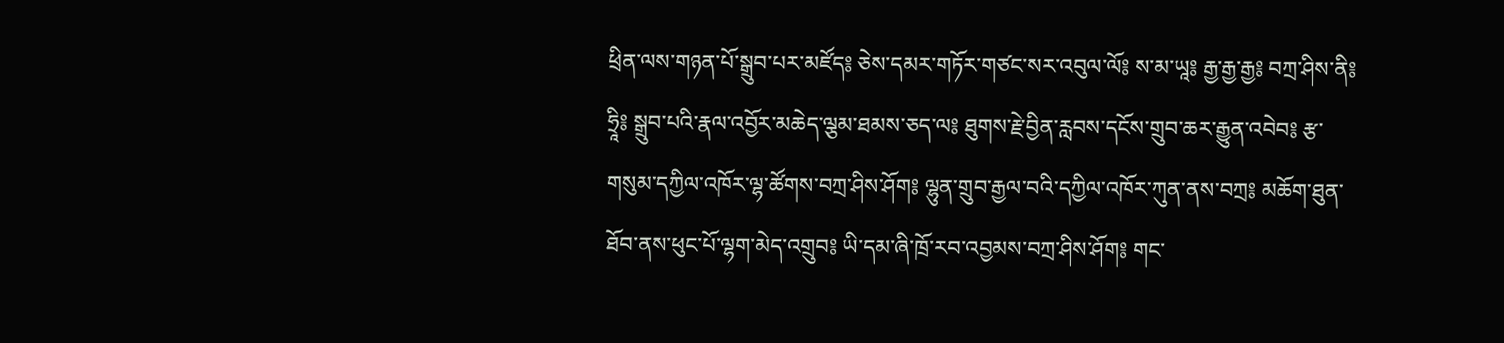ཕྲིན་ལས་གཉན་པོ་སྒྲུབ་པར་མཛོད༔ ཅེས་དམར་གཏོར་གཙང་སར་འབུལ་ལོ༔ ས་མ་ཡཱ༔ རྒྱ་རྒྱ་རྒྱ༔ བཀྲ་ཤིས་ནི༔ ཧྲཱི༔ སྒྲུབ་པའི་རྣལ་འབྱོར་མཆེད་ལྕམ་ཐམས་ཅད་ལ༔ ཐུགས་རྗེ་བྱིན་རླབས་དངོས་གྲུབ་ཆར་རྒྱུན་འབེབ༔ རྩ་གསུམ་དཀྱིལ་འཁོར་ལྷ་ཚོགས་བཀྲ་ཤིས་ཤོག༔ ལྷུན་གྲུབ་རྒྱལ་བའི་དཀྱིལ་འཁོར་ཀུན་ནས་བཀྲ༔ མཆོག་ཐུན་ཐོབ་ནས་ཕུང་པོ་ལྷག་མེད་འགྲུབ༔ ཡི་དམ་ཞི་ཁྲོ་རབ་འབྱམས་བཀྲ་ཤིས་ཤོག༔ གང་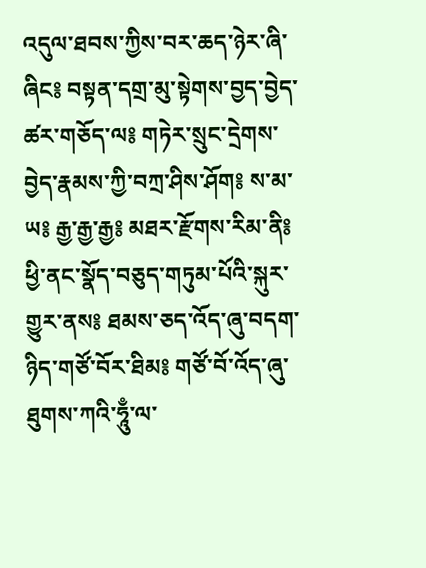འདུལ་ཐབས་ཀྱིས་བར་ཆད་ཉེར་ཞི་ཞིང༔ བསྟན་དགྲ་མུ་སྟེགས་བྱད་བྱེད་ཚར་གཅོད་ལ༔ གཏེར་སྲུང་དྲེགས་བྱེད་རྣམས་ཀྱི་བཀྲ་ཤིས་ཤོག༔ ས་མ་ཡ༔ རྒྱ་རྒྱ་རྒྱ༔ མཐར་རྫོགས་རིམ་ནི༔ ཕྱི་ནང་སྣོད་བཅུད་གཏུམ་པོའི་སྐུར་གྱུར་ནས༔ ཐམས་ཅད་འོད་ཞུ་བདག་ཉིད་གཙོ་བོར་ཐིམ༔ གཙོ་བོ་འོད་ཞུ་ཐུགས་ཀའི་ཧཱུྃ་ལ་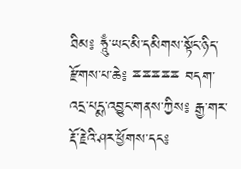ཐིམ༔ ཧཱུྃ་ཡང་མི་དམིགས་སྟོང་ཉིད་རྫོགས་པ་ཆེ༔ ྈྈྈྈྈ བདག་འདྲ་པདྨ་འབྱུང་གནས་ཀྱིས༔ རྒྱ་གར་རྡོ་རྗེའི་ཤར་ཕྱོགས་དང༔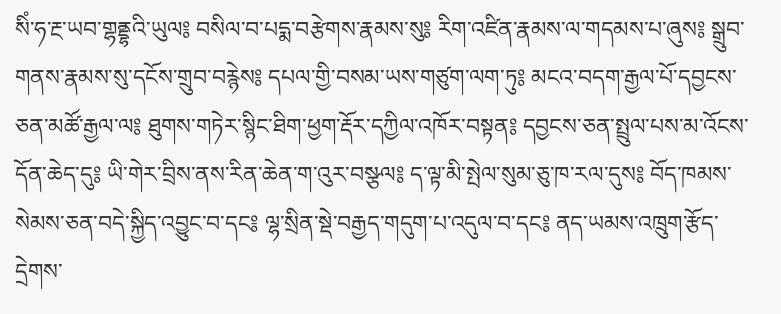སིཾ་ཧ་རྔ་ཡབ་གྷནྡྷའི་ཡུལ༔ བསིལ་བ་པདྨ་བརྩེགས་རྣམས་སུ༔ རིག་འཛིན་རྣམས་ལ་གདམས་པ་ཞུས༔ སྒྲུབ་གནས་རྣམས་སུ་དངོས་གྲུབ་བརྙེས༔ དཔལ་གྱི་བསམ་ཡས་གཙུག་ལག་ཏུ༔ མངའ་བདག་རྒྱལ་པོ་དབྱངས་ཅན་མཚོ་རྒྱལ་ལ༔ ཐུགས་གཏེར་སྙིང་ཐིག་ཕྱག་རྡོར་དཀྱིལ་འཁོར་བསྟན༔ དབྱངས་ཅན་སྤྲུལ་པས་མ་འོངས་དོན་ཆེད་དུ༔ ཡི་གེར་བྲིས་ནས་རིན་ཆེན་ག་འུར་བསྩལ༔ ད་ལྟ་མི་སྤེལ་སུམ་ཅུ་ཁ་རལ་དུས༔ བོད་ཁམས་སེམས་ཅན་བདེ་སྐྱིད་འབྱུང་བ་དང༔ ལྷ་སྲིན་སྡེ་བརྒྱད་གདུག་པ་འདུལ་བ་དང༔ ནད་ཡམས་འཁྲུག་རྩོད་དྲེགས་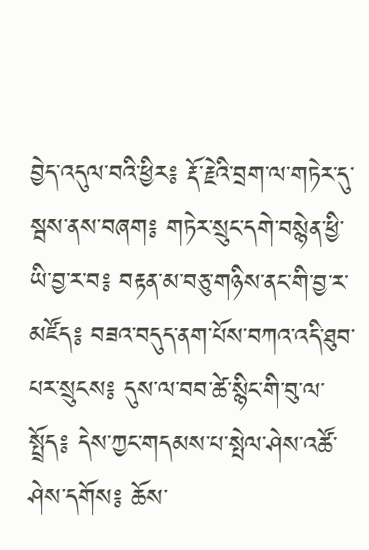བྱེད་འདུལ་བའི་ཕྱིར༔ རྡོ་རྗེའི་བྲག་ལ་གཏེར་དུ་སྦས་ནས་བཞག༔ གཏེར་སྲུང་དགེ་བསྙེན་ཕྱི་ཡི་བྱ་ར་བ༔ བརྟན་མ་བཅུ་གཉིས་ནང་གི་བྱ་ར་མཛོད༔ བཟའ་བདུད་ནག་པོས་བཀའ་འདི་ཐུབ་པར་སྲུངས༔ དུས་ལ་བབ་ཚེ་སྙིང་གི་བུ་ལ་སྤྲོད༔ དེས་ཀྱང་གདམས་པ་སྤེལ་ཤེས་འཚོ་ཤེས་དགོས༔ ཆོས་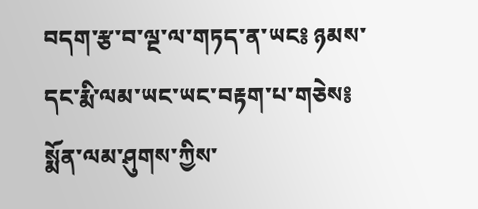བདག་རྩ་བ་ལྔ་ལ་གཏད་ན་ཡང༔ ཉམས་དང་རྨི་ལམ་ཡང་ཡང་བརྟག་པ་གཅེས༔ སྨོན་ལམ་ཤུགས་ཀྱིས་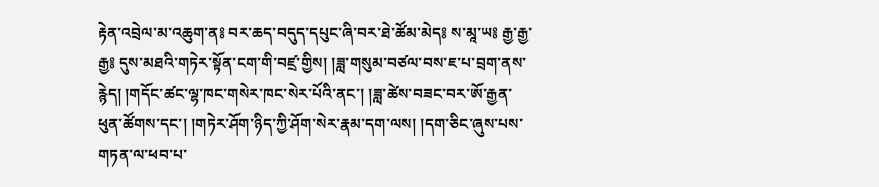རྟེན་འབྲེལ་མ་འཆུག་ན༔ བར་ཆད་བདུད་དཔུང་ཞི་བར་ཐེ་ཚོམ་མེད༔ ས་མཱ་ཡ༔ རྒྱ་རྒྱ་རྒྱ༔ དུས་མཐའི་གཏེར་སྟོན་ངག་གི་བཛྲ་གྱིས། །ཟླ་གསུམ་བཙལ་བས་ཇ་པ་བྲག་ནས་རྙེད། །གདོང་ཚང་ལྷ་ཁང་གསེར་ཁང་སེར་པོའི་ནང་། །ཟླ་ཚེས་བཟང་བར་ཨོ་རྒྱན་ཕུན་ཚོགས་དང་། །གཏེར་ཤོག་ཉིད་ཀྱི་ཤོག་སེར་རྣམ་དག་ལས། །དག་ཅིང་ཞུས་པས་གཏན་ལ་ཕབ་པ་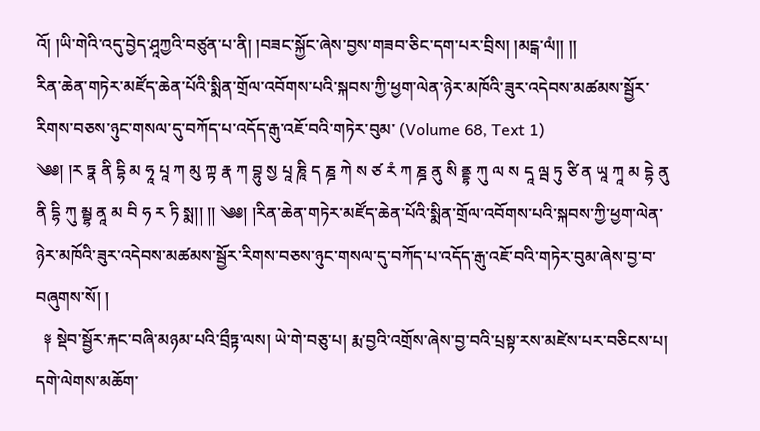འོ། །ཡི་གེའི་འདུ་བྱེད་ཤཱཀྱའི་བཙུན་པ་ནི། །བཟང་སྐྱོང་ཞེས་བྱས་གཟབ་ཅིང་དག་པར་བྲིས། །མངྒ་ལཾ།། །།
རིན་ཆེན་གཏེར་མཛོད་ཆེན་པོའི་སྨིན་གྲོལ་འབོགས་པའི་སྐབས་ཀྱི་ཕྱག་ལེན་ཉེར་མཁོའི་ཟུར་འདེབས་མཚམས་སྦྱོར་རིགས་བཅས་ཉུང་གསལ་དུ་བཀོད་པ་འདོད་རྒུ་འཇོ་བའི་གཏེར་བུམ་ (Volume 68, Text 1)
༄༅། །ར ཏྣ ནི དྷི མ ཧཱ པཱ ཀ མུ ཀྟ རྣ ཀ བྷུ སྱ པཱ ཎཱི ད ཎྜ ཀེ ས ཙ རཾ ཀ ཎྜ ནུ སི ནྡྷ ཀུ ལ ས དཱ ལྦ ཏུ ཙི ན ཡཱ ཀཱ མ དྷེ ནུ ནི དྷི ཀུ མྦྷ ནཱ མ བི ཧ ར ཏི སྨ།། །། ༄༅། །རིན་ཆེན་གཏེར་མཛོད་ཆེན་པོའི་སྨིན་གྲོལ་འབོགས་པའི་སྐབས་ཀྱི་ཕྱག་ལེན་ཉེར་མཁོའི་ཟུར་འདེབས་མཚམས་སྦྱོར་རིགས་བཅས་ཉུང་གསལ་དུ་བཀོད་པ་འདོད་རྒུ་འཇོ་བའི་གཏེར་བུམ་ཞེས་བྱ་བ་བཞུགས་སོ། །
  ༈ སྡེབ་སྦྱོར་རྐང་བཞི་མཉམ་པའི་བྲྀཏྟ་ལས། ཡེ་གེ་བཅུ་པ། རྨ་བྱའི་འགྲོས་ཞེས་བྱ་བའི་པྲསྟ་རས་མཛེས་པར་བཅིངས་པ། དགེ་ལེགས་མཆོག་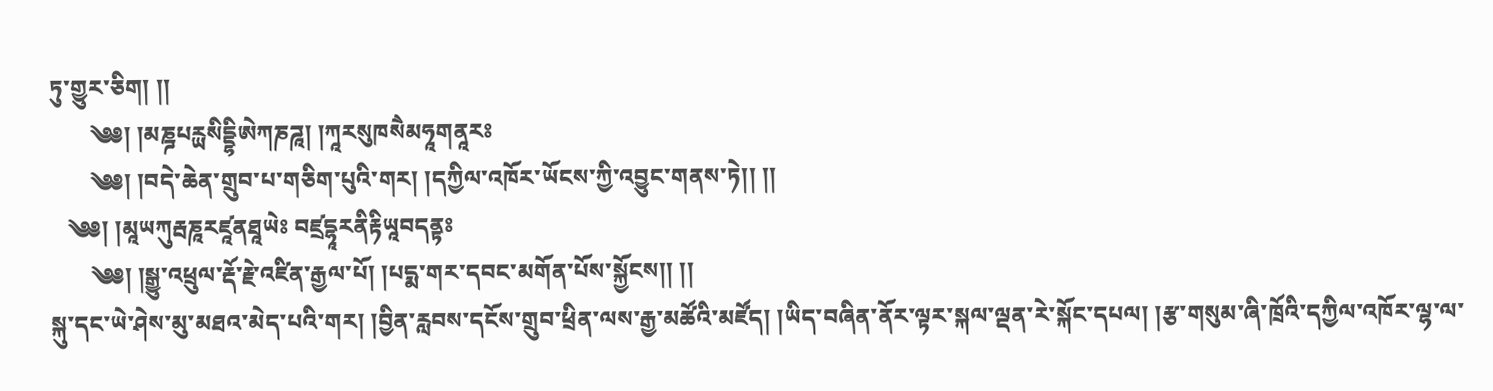ཏུ་གྱུར་ཅིག། །།
       ༄༅། །མཎྜཔརྻསིདྡྷིཨེཀཎཌཱ། །ཀཱརསུཁསཻམཧཱགནཱརཿ
       ༄༅། །བདེ་ཆེན་གྲུབ་པ་གཅིག་པུའི་གར། །དཀྱིལ་འཁོར་ཡོངས་ཀྱི་འབྱུང་གནས་ཏེ།། །།
   ༄༅། །མཱཡཀུརྦཎཱརཛཱནཐཱཡེཿ བཛྲདྷཱརནིརྟིཡཱབདནྟཿ
       ༄༅། །སྒྱུ་འཕྲུལ་རྡོ་རྗེ་འཛིན་རྒྱལ་པོ། །པདྨ་གར་དབང་མགོན་པོས་སྐྱོངས།། །།
སྐུ་དང་ཡེ་ཤེས་མུ་མཐའ་མེད་པའི་གར། །བྱིན་རླབས་དངོས་གྲུབ་ཕྲིན་ལས་རྒྱ་མཚོའི་མཛོད། །ཡིད་བཞིན་ནོར་ལྟར་སྐལ་ལྡན་རེ་སྐོང་དཔལ། །རྩ་གསུམ་ཞི་ཁྲོའི་དཀྱིལ་འཁོར་ལྷ་ལ་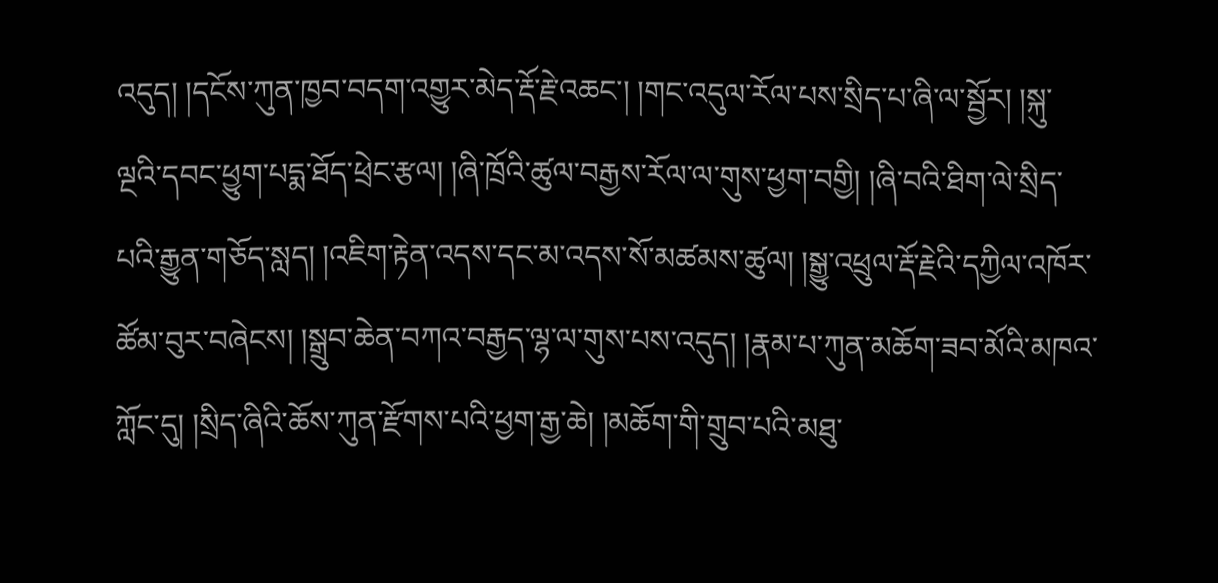འདུད། །དངོས་ཀུན་ཁྱབ་བདག་འགྱུར་མེད་རྡོ་རྗེ་འཆང་། །གང་འདུལ་རོལ་པས་སྲིད་པ་ཞི་ལ་སྦྱོར། །སྐུ་ལྔའི་དབང་ཕྱུག་པདྨ་ཐོད་ཕྲེང་རྩལ། །ཞི་ཁྲོའི་ཚུལ་བརྒྱས་རོལ་ལ་གུས་ཕྱག་བགྱི། །ཞི་བའི་ཐིག་ལེ་སྲིད་པའི་རྒྱུན་གཅོད་སླད། །འཇིག་རྟེན་འདས་དང་མ་འདས་སོ་མཚམས་ཚུལ། །སྒྱུ་འཕྲུལ་རྡོ་རྗེའི་དཀྱིལ་འཁོར་ཚོམ་བུར་བཞེངས། །སྒྲུབ་ཆེན་བཀའ་བརྒྱད་ལྷ་ལ་གུས་པས་འདུད། །རྣམ་པ་ཀུན་མཆོག་ཟབ་མོའི་མཁའ་ཀློང་དུ། །སྲིད་ཞིའི་ཆོས་ཀུན་རྫོགས་པའི་ཕྱག་རྒྱ་ཆེ། །མཆོག་གི་གྲུབ་པའི་མཐུ་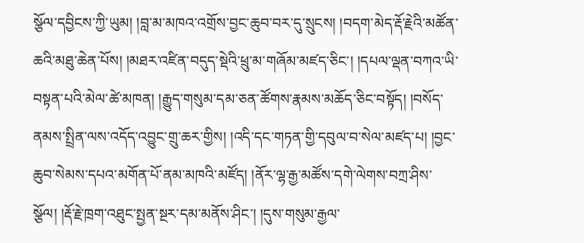སྩོལ་དབྱིངས་ཀྱི་ཡུམ། །བླ་མ་མཁའ་འགྲོས་བྱང་ཆུབ་བར་དུ་སྲུངས། །བདག་མེད་རྡོ་རྗེའི་མཚོན་ཆའི་མཐུ་ཆེན་པོས། །མཐར་འཛིན་བདུད་སྡེའི་ཕྲུ་མ་གཞོམ་མཛད་ཅིང་། །དཔལ་ལྡན་བཀའ་ཡི་བསྟན་པའི་མེལ་ཚེ་མཁན། །རྒྱུད་གསུམ་དམ་ཅན་ཚོགས་རྣམས་མཆོད་ཅིང་བསྟོད། །བསོད་ནམས་སྤྲིན་ལས་འདོད་འབྱུང་གྲུ་ཆར་གྱིས། །འདི་དང་གཏན་གྱི་དབུལ་བ་སེལ་མཛད་པ། །བྱང་ཆུབ་སེམས་དཔའ་མགོན་པོ་ནམ་མཁའི་མཛོད། །ནོར་ལྷ་རྒྱ་མཚོས་དགེ་ལེགས་བཀྲ་ཤིས་སྩོལ། །རྡོ་རྗེ་ཁྲག་འཐུང་སྤྱན་སྔར་དམ་མནོས་ཤིང་། །དུས་གསུམ་རྒྱལ་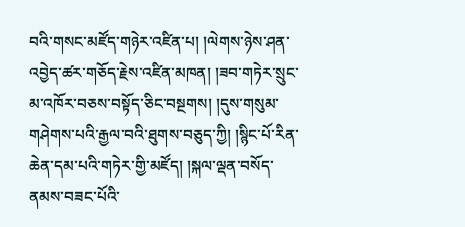བའི་གསང་མཛོད་གཉེར་འཛིན་པ། །ལེགས་ཉེས་ཤན་འབྱེད་ཚར་གཅོད་རྗེས་འཛིན་མཁན། །ཟབ་གཏེར་སྲུང་མ་འཁོར་བཅས་བསྟོད་ཅིང་བསྔགས། །དུས་གསུམ་གཤེགས་པའི་རྒྱལ་བའི་ཐུགས་བཅུད་ཀྱི། །སྙིང་པོ་རིན་ཆེན་དམ་པའི་གཏེར་གྱི་མཛོད། །སྐལ་ལྡན་བསོད་ནམས་བཟང་པོའི་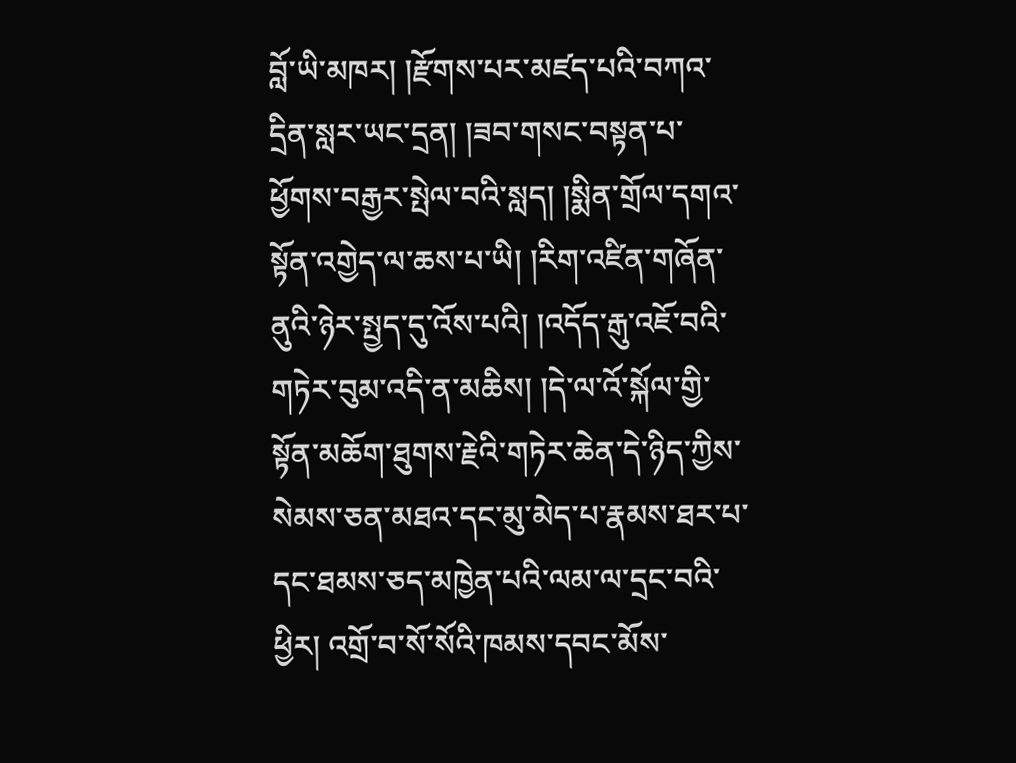བློ་ཡི་མཁར། །རྫོགས་པར་མཛད་པའི་བཀའ་དྲིན་སླར་ཡང་དྲན། །ཟབ་གསང་བསྟན་པ་ཕྱོགས་བརྒྱར་སྤེལ་བའི་སླད། །སྨིན་གྲོལ་དགའ་སྟོན་འགྱེད་ལ་ཆས་པ་ཡི། །རིག་འཛིན་གཞོན་ནུའི་ཉེར་སྤྱད་དུ་འོས་པའི། །འདོད་རྒུ་འཇོ་བའི་གཏེར་བུམ་འདི་ན་མཆིས། །དེ་ལ་འོ་སྐོལ་གྱི་སྟོན་མཆོག་ཐུགས་རྗེའི་གཏེར་ཆེན་དེ་ཉིད་ཀྱིས་སེམས་ཅན་མཐའ་དང་མུ་མེད་པ་རྣམས་ཐར་པ་དང་ཐམས་ཅད་མཁྱེན་པའི་ལམ་ལ་དྲང་བའི་ཕྱིར། འགྲོ་བ་སོ་སོའི་ཁམས་དབང་མོས་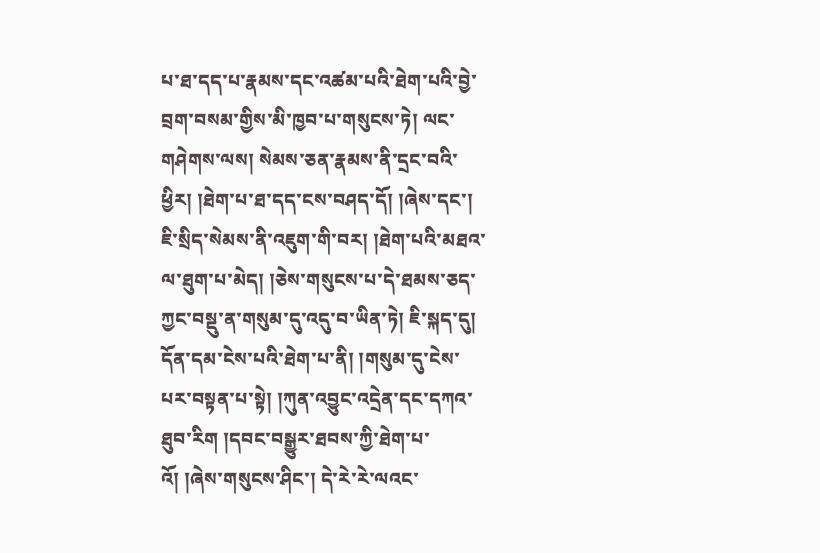པ་ཐ་དད་པ་རྣམས་དང་འཚམ་པའི་ཐེག་པའི་བྱེ་བྲག་བསམ་གྱིས་མི་ཁྱབ་པ་གསུངས་ཏེ། ལང་གཤེགས་ལས། སེམས་ཅན་རྣམས་ནི་དྲང་བའི་ཕྱིར། །ཐེག་པ་ཐ་དད་ངས་བཤད་དོ། །ཞེས་དང་། ཇི་སྲིད་སེམས་ནི་འཇུག་གི་བར། །ཐེག་པའི་མཐའ་ལ་ཐུག་པ་མེད། །ཅེས་གསུངས་པ་དེ་ཐམས་ཅད་ཀྱང་བསྡུ་ན་གསུམ་དུ་འདུ་བ་ཡིན་ཏེ། ཇི་སྐད་དུ། དོན་དམ་ངེས་པའི་ཐེག་པ་ནི། །གསུམ་དུ་ངེས་པར་བསྟན་པ་སྟེ། །ཀུན་འབྱུང་འདྲེན་དང་དཀའ་ཐུབ་རིག །དབང་བསྒྱུར་ཐབས་ཀྱི་ཐེག་པ་འོ། །ཞེས་གསུངས་ཤིང་། དེ་རེ་རེ་ལའང་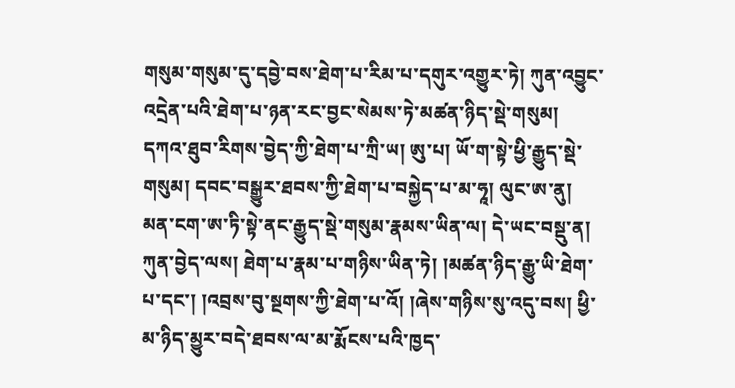གསུམ་གསུམ་དུ་དབྱེ་བས་ཐེག་པ་རིམ་པ་དགུར་འགྱུར་ཏེ། ཀུན་འབྱུང་འདྲེན་པའི་ཐེག་པ་ཉན་རང་བྱང་སེམས་ཏེ་མཚན་ཉིད་སྡེ་གསུམ། དཀའ་ཐུབ་རིགས་བྱེད་ཀྱི་ཐེག་པ་ཀྲི་ཡ། ཨུ་པ། ཡོ་ག་སྟེ་ཕྱི་རྒྱུད་སྡེ་གསུམ། དབང་བསྒྱུར་ཐབས་ཀྱི་ཐེག་པ་བསྐྱེད་པ་མ་ཧཱ། ལུང་ཨ་ནུ། མན་ངག་ཨ་ཏི་སྟེ་ནང་རྒྱུད་སྡེ་གསུམ་རྣམས་ཡིན་ལ། དེ་ཡང་བསྡུ་ན། ཀུན་བྱེད་ལས། ཐེག་པ་རྣམ་པ་གཉིས་ཡིན་ཏེ། །མཚན་ཉིད་རྒྱུ་ཡི་ཐེག་པ་དང་། །འབྲས་བུ་སྔགས་ཀྱི་ཐེག་པ་འོ། །ཞེས་གཉིས་སུ་འདུ་བས། ཕྱི་མ་ཉིད་མྱུར་བདེ་ཐབས་ལ་མ་རྨོངས་པའི་ཁྱད་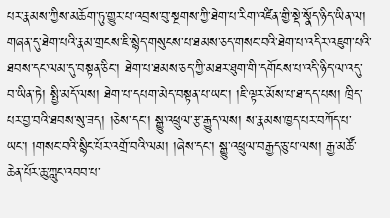པར་རྣམས་ཀྱིས་མཆོག་ཏུ་གྱུར་པ་འབྲས་བུ་སྔགས་ཀྱི་ཐེག་པ་རིག་འཛིན་གྱི་སྡེ་སྣོད་ཉིད་ཡིན་ལ། གཞན་དུ་ཐེག་པའི་རྣམ་གྲངས་ཇི་སྙེད་གསུངས་པ་ཐམས་ཅད་གསང་བའི་ཐེག་པ་འདིར་འཇུག་པའི་ཐབས་དང་ལམ་དུ་བསྟན་ཅིང་། ཐེག་པ་ཐམས་ཅད་ཀྱི་མཐར་ཐུག་གི་དགོངས་པ་འདི་ཉིད་ལ་འདུ་བ་ཡིན་ཏེ། སྤྱི་མདོ་ལས། ཐེག་པ་དཔག་མེད་བསྟན་པ་ཡང་། །ཇི་ལྟར་མོས་པ་ཐ་དད་པས། ཁྲིད་པར་བྱ་བའི་ཐབས་སུ་ཟད། །ཅེས་དང་། སྒྱུ་འཕྲུལ་རྩ་རྒྱུད་ལས། ས་རྣམས་ཁྱད་པར་བཀོད་པ་ཡང་། །གསང་བའི་སྙིང་པོར་འགྲོ་བའི་ལམ། །ཞེས་དང་། སྒྱུ་འཕྲུལ་བརྒྱད་ཅུ་པ་ལས། རྒྱ་མཚོ་ཆེན་པོར་ཆུ་ཀླུང་འབབ་པ་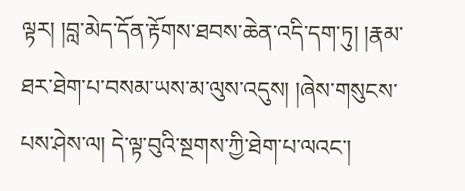ལྟར། །བླ་མེད་དོན་རྟོགས་ཐབས་ཆེན་འདི་དག་ཏུ། །རྣམ་ཐར་ཐེག་པ་བསམ་ཡས་མ་ལུས་འདུས། །ཞེས་གསུངས་པས་ཤེས་ལ། དེ་ལྟ་བུའི་སྔགས་ཀྱི་ཐེག་པ་ལའང་།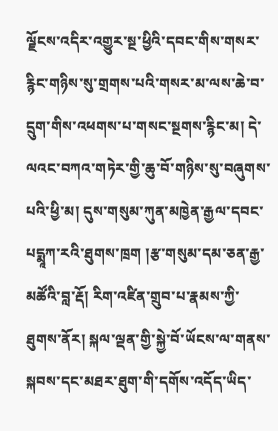ལྗོངས་འདིར་འགྱུར་སྔ་ཕྱིའི་དབང་གིས་གསར་རྙིང་གཉིས་སུ་གྲགས་པའི་གསར་མ་ལས་ཆེ་བ་དྲུག་གིས་འཕགས་པ་གསང་སྔགས་རྙིང་མ། དེ་ལའང་བཀའ་གཏེར་གྱི་ཆུ་བོ་གཉིས་སུ་བཞུགས་པའི་ཕྱི་མ། དུས་གསུམ་ཀུན་མཁྱེན་རྒྱལ་དབང་པདྨཱཀ་རའི་ཐུགས་ཁྲག །རྩ་གསུམ་དམ་ཅན་རྒྱ་མཚོའི་བླ་རྡོ། རིག་འཛིན་གྲུབ་པ་རྣམས་ཀྱི་ཐུགས་ནོར། སྐལ་ལྡན་གྱི་སྐྱེ་བོ་ཡོངས་ལ་གནས་སྐབས་དང་མཐར་ཐུག་གི་དགོས་འདོད་ཡིད་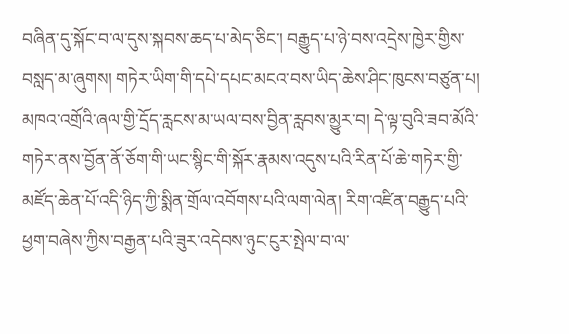བཞིན་དུ་སྐོང་བ་ལ་དུས་སྐབས་ཆད་པ་མེད་ཅིང་། བརྒྱུད་པ་ཉེ་བས་འདྲེས་ཁྱེར་གྱིས་བསླད་མ་ཞུགས། གཏེར་ཡིག་གི་དཔེ་དཔང་མངའ་བས་ཡིད་ཆེས་ཤིང་ཁུངས་བཙུན་པ། མཁའ་འགྲོའི་ཞལ་གྱི་དྲོད་རླངས་མ་ཡལ་བས་བྱིན་རླབས་མྱུར་བ། དེ་ལྟ་བུའི་ཟབ་མོའི་གཏེར་ནས་བྱོན་ནོ་ཅོག་གི་ཡང་སྙིང་གི་སྐོར་རྣམས་འདུས་པའི་རིན་པོ་ཆེ་གཏེར་གྱི་མཛོད་ཆེན་པོ་འདི་ཉིད་ཀྱི་སྨིན་གྲོལ་འབོགས་པའི་ལག་ལེན། རིག་འཛིན་བརྒྱུད་པའི་ཕྱག་བཞེས་ཀྱིས་བརྒྱན་པའི་ཟུར་འདེབས་ཉུང་ངུར་སྤེལ་བ་ལ་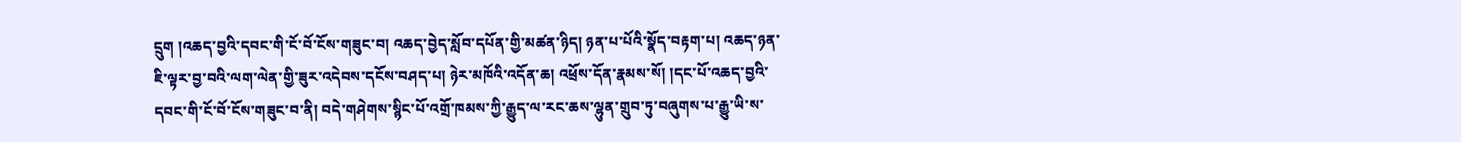དྲུག །འཆད་བྱའི་དབང་གི་ངོ་བོ་ངོས་གཟུང་བ། འཆད་བྱེད་སློབ་དཔོན་གྱི་མཚན་ཉིད། ཉན་པ་པོའི་སྣོད་བརྟག་པ། འཆད་ཉན་ཇི་ལྟར་བྱ་བའི་ལག་ལེན་གྱི་ཟུར་འདེབས་དངོས་བཤད་པ། ཉེར་མཁོའི་འདོན་ཆ། འཕྲོས་དོན་རྣམས་སོ། །དང་པོ་འཆད་བྱའི་དབང་གི་ངོ་བོ་ངོས་གཟུང་བ་ནི། བདེ་གཤེགས་སྙིང་པོ་འགྲོ་ཁམས་ཀྱི་རྒྱུད་ལ་རང་ཆས་ལྷུན་གྲུབ་ཏུ་བཞུགས་པ་རྒྱུ་ཡི་ས་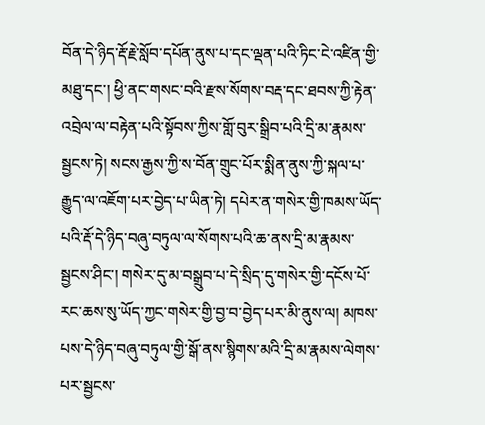བོན་དེ་ཉིད་རྡོ་རྗེ་སློབ་དཔོན་ནུས་པ་དང་ལྡན་པའི་ཏིང་ངེ་འཛིན་གྱི་མཐུ་དང་། ཕྱི་ནང་གསང་བའི་རྫས་སོགས་བརྡ་དང་ཐབས་ཀྱི་རྟེན་འབྲེལ་ལ་བརྟེན་པའི་སྟོབས་ཀྱིས་གློ་བུར་སྒྲིབ་པའི་དྲི་མ་རྣམས་སྦྱངས་ཏེ། སངས་རྒྱས་ཀྱི་ས་བོན་གྲུང་པོར་སྨིན་ནུས་ཀྱི་སྐལ་པ་རྒྱུད་ལ་འཇོག་པར་བྱེད་པ་ཡིན་ཏེ། དཔེར་ན་གསེར་གྱི་ཁམས་ཡོད་པའི་རྡོ་དེ་ཉིད་བཞུ་བཏུལ་ལ་སོགས་པའི་ཆ་ནས་དྲི་མ་རྣམས་སྦྱངས་ཤིང་། གསེར་དུ་མ་བསྒྲུབ་པ་དེ་སྲིད་དུ་གསེར་གྱི་དངོས་པོ་རང་ཆས་སུ་ཡོད་ཀྱང་གསེར་གྱི་བྱ་བ་བྱེད་པར་མི་ནུས་ལ། མཁས་པས་དེ་ཉིད་བཞུ་བཏུལ་གྱི་སྒོ་ནས་སྙིགས་མའི་དྲི་མ་རྣམས་ལེགས་པར་སྦྱངས་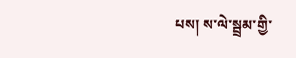པས། ས་ལེ་སྦྲམ་གྱི་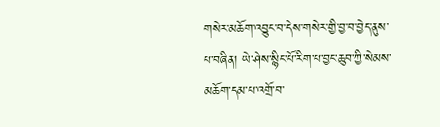གསེར་མཆོག་འབྱུང་བ་དེས་གསེར་གྱི་བྱ་བ་བྱེད་ནུས་པ་བཞིན། ཡེ་ཤེས་སྙིང་པོ་རིག་པ་བྱང་ཆུབ་ཀྱི་སེམས་མཆོག་དམ་པ་འགྲོ་བ་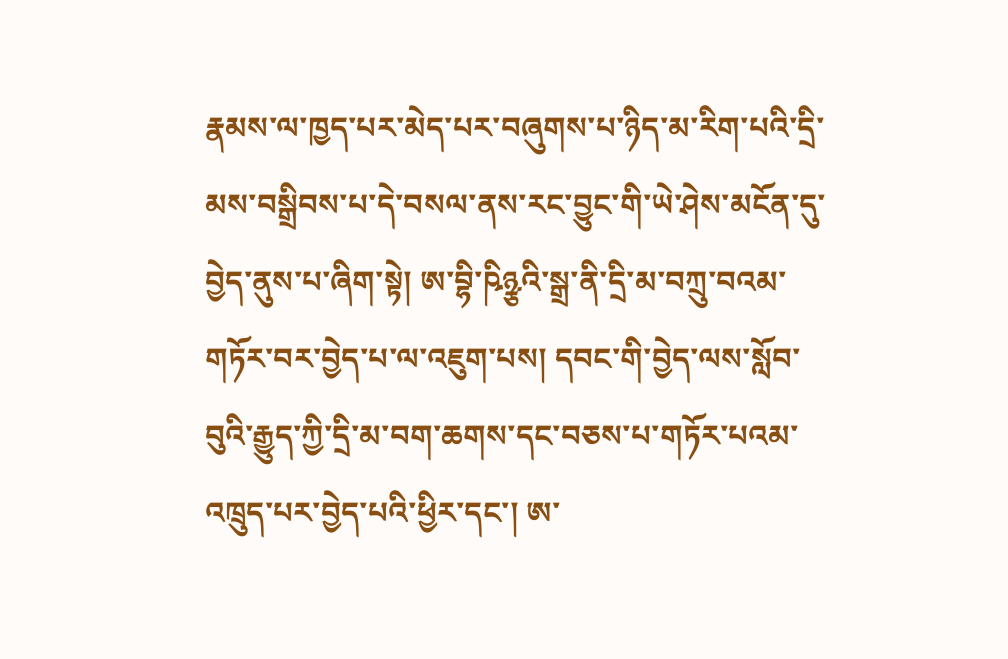རྣམས་ལ་ཁྱད་པར་མེད་པར་བཞུགས་པ་ཉིད་མ་རིག་པའི་དྲི་མས་བསྒྲིབས་པ་དེ་བསལ་ནས་རང་བྱུང་གི་ཡེ་ཤེས་མངོན་དུ་བྱེད་ནུས་པ་ཞིག་སྟེ། ཨ་བྷི་ཥིཉྩའི་སྒྲ་ནི་དྲི་མ་བཀྲུ་བའམ་གཏོར་བར་བྱེད་པ་ལ་འཇུག་པས། དབང་གི་བྱེད་ལས་སློབ་བུའི་རྒྱུད་ཀྱི་དྲི་མ་བག་ཆགས་དང་བཅས་པ་གཏོར་པའམ་འཁྲུད་པར་བྱེད་པའི་ཕྱིར་དང་། ཨ་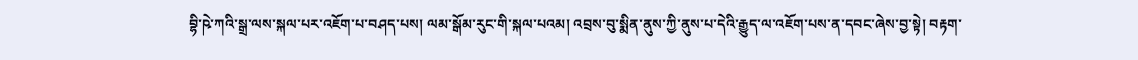བྷི་ཥེ་ཀའི་སྒྲ་ལས་སྐལ་པར་འཇོག་པ་བཤད་པས། ལམ་སྒོམ་རུང་གི་སྐལ་པའམ། འབྲས་བུ་སྨིན་ནུས་ཀྱི་ནུས་པ་དེའི་རྒྱུད་ལ་འཇོག་པས་ན་དབང་ཞེས་བྱ་སྟེ། བརྟག་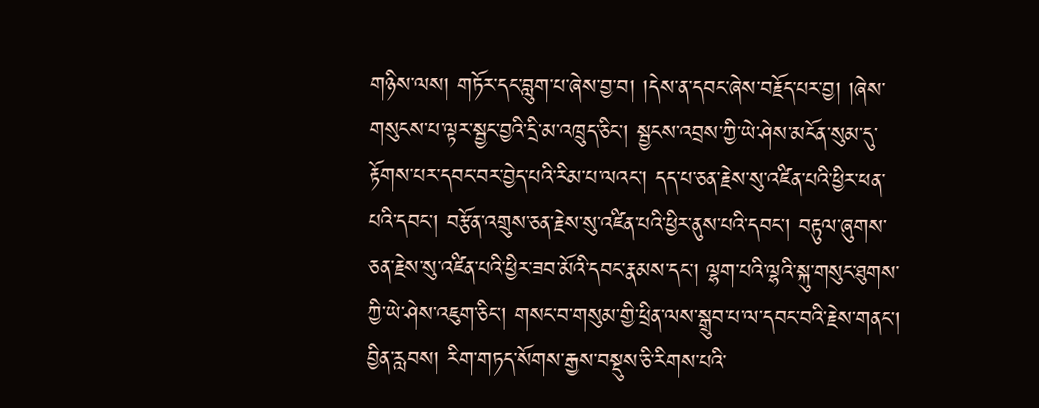གཉིས་ལས། གཏོར་དང་བླུག་པ་ཞེས་བྱ་བ། །དེས་ན་དབང་ཞེས་བརྗོད་པར་བྱ། །ཞེས་གསུངས་པ་ལྟར་སྦྱང་བྱའི་དྲི་མ་འཁྲུད་ཅིང་། སྦྱངས་འབྲས་ཀྱི་ཡེ་ཤེས་མངོན་སུམ་དུ་རྟོགས་པར་དབང་བར་བྱེད་པའི་རིམ་པ་ལའང་། དད་པ་ཅན་རྗེས་སུ་འཛིན་པའི་ཕྱིར་ཕན་པའི་དབང་། བརྩོན་འགྲུས་ཅན་རྗེས་སུ་འཛིན་པའི་ཕྱིར་ནུས་པའི་དབང་། བརྟུལ་ཞུགས་ཅན་རྗེས་སུ་འཛིན་པའི་ཕྱིར་ཟབ་མོའི་དབང་རྣམས་དང་། ལྷག་པའི་ལྷའི་སྐུ་གསུང་ཐུགས་ཀྱི་ཡེ་ཤེས་འཇུག་ཅིང་། གསང་བ་གསུམ་གྱི་ཕྲིན་ལས་སྒྲུབ་པ་ལ་དབང་བའི་རྗེས་གནང་། བྱིན་རླབས། རིག་གཏད་སོགས་རྒྱས་བསྡུས་ཅི་རིགས་པའི་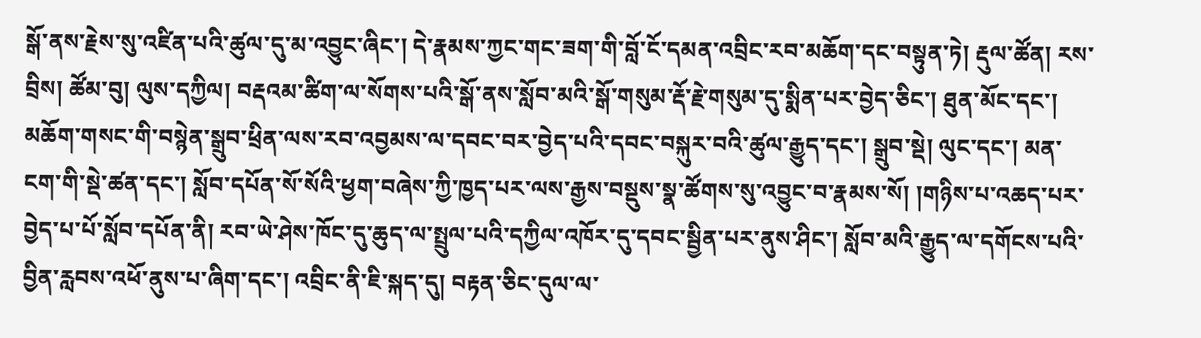སྒོ་ནས་རྗེས་སུ་འཛིན་པའི་ཚུལ་དུ་མ་འབྱུང་ཞིང་། དེ་རྣམས་ཀྱང་གང་ཟག་གི་བློ་ངོ་དམན་འབྲིང་རབ་མཆོག་དང་བསྟུན་ཏེ། རྡུལ་ཚོན། རས་བྲིས། ཚོམ་བུ། ལུས་དཀྱིལ། བརྡའམ་ཚིག་ལ་སོགས་པའི་སྒོ་ནས་སློབ་མའི་སྒོ་གསུམ་རྡོ་རྗེ་གསུམ་དུ་སྨིན་པར་བྱེད་ཅིང་། ཐུན་མོང་དང་། མཆོག་གསང་གི་བསྙེན་སྒྲུབ་ཕྲིན་ལས་རབ་འབྱམས་ལ་དབང་བར་བྱེད་པའི་དབང་བསྐུར་བའི་ཚུལ་རྒྱུད་དང་། སྒྲུབ་སྡེ། ལུང་དང་། མན་ངག་གི་སྡེ་ཚན་དང་། སློབ་དཔོན་སོ་སོའི་ཕྱག་བཞེས་ཀྱི་ཁྱད་པར་ལས་རྒྱས་བསྡུས་སྣ་ཚོགས་སུ་འབྱུང་བ་རྣམས་སོ། །གཉིས་པ་འཆད་པར་བྱེད་པ་པོ་སློབ་དཔོན་ནི། རབ་ཡེ་ཤེས་ཁོང་དུ་ཆུད་ལ་སྤྲུལ་པའི་དཀྱིལ་འཁོར་དུ་དབང་སྦྱིན་པར་ནུས་ཤིང་། སློབ་མའི་རྒྱུད་ལ་དགོངས་པའི་བྱིན་རླབས་འཕོ་ནུས་པ་ཞིག་དང་། འབྲིང་ནི་ཇི་སྐད་དུ། བརྟན་ཅིང་དུལ་ལ་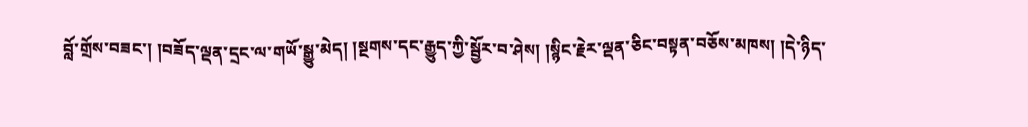བློ་གྲོས་བཟང་། །བཟོད་ལྡན་དྲང་ལ་གཡོ་སྒྱུ་མེད། །སྔགས་དང་རྒྱུད་ཀྱི་སྦྱོར་བ་ཤེས། །སྙིང་རྗེར་ལྡན་ཅིང་བསྟན་བཅོས་མཁས། །དེ་ཉིད་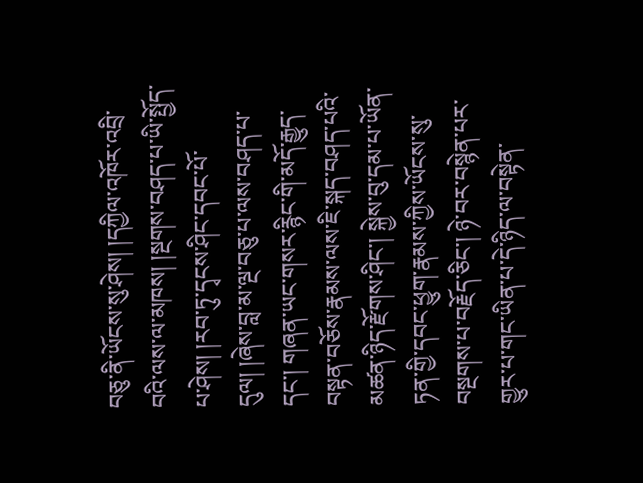བཅུ་ནི་ཡོངས་སུ་ཤེས། །དཀྱིལ་འཁོར་འབྲི་བའི་ལས་ལ་མཁས། །སྔགས་བཤད་པ་ཡི་སྤྱོད་པ་ཤེས། །རབ་ཏུ་དྭངས་ཤིང་དབང་པོ་དུལ། །ཞེས་བླ་མ་ལྔ་བཅུ་པ་ལས་བཤད་པ་དང་། གཞན་ཡང་གསར་རྙིང་གི་མདོ་རྒྱུད་བསྟན་བཅོས་རྣམས་ལས་ཇི་སྐད་བཤད་པའི་མཚན་ཉིད་རྫོགས་ཤིང་། སྐྱེས་བུ་དམ་པ་ཡོན་ཏན་གྱི་དབང་ཕྱུག་རྣམས་ཀྱིས་ཡོངས་སུ་བསྔགས་པ་བརྗོད་ཅིང་། ཉེ་བར་བསྙེན་པར་གྱུར་པ་གང་ཡིན་པ་དེ་ཉིད་ལ་བསྟེན་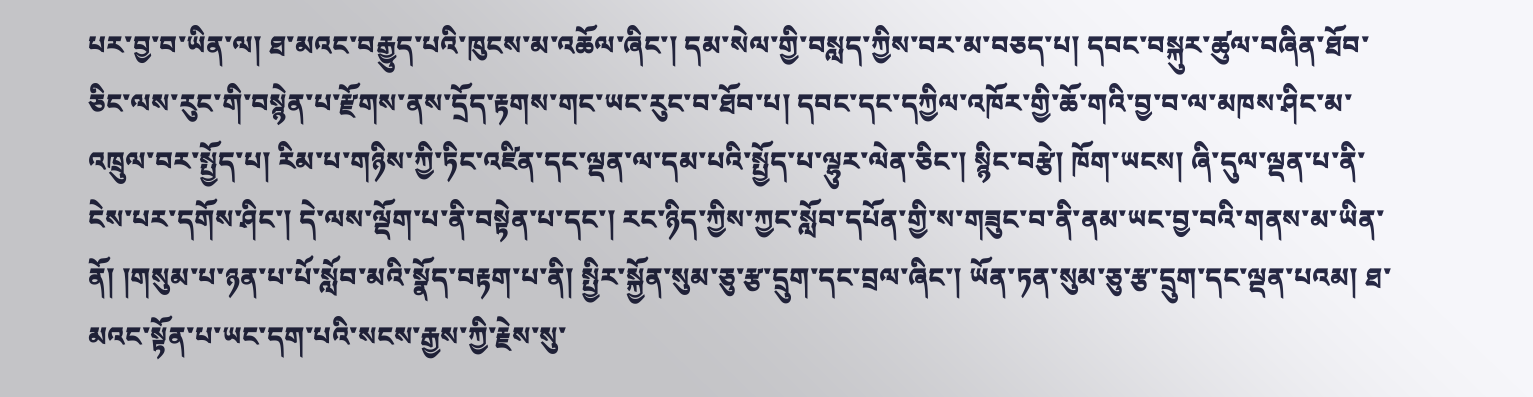པར་བྱ་བ་ཡིན་ལ། ཐ་མའང་བརྒྱུད་པའི་ཁུངས་མ་འཆོལ་ཞིང་། དམ་སེལ་གྱི་བསླད་ཀྱིས་བར་མ་བཅད་པ། དབང་བསྐུར་ཚུལ་བཞིན་ཐོབ་ཅིང་ལས་རུང་གི་བསྙེན་པ་རྫོགས་ནས་དྲོད་རྟགས་གང་ཡང་རུང་བ་ཐོབ་པ། དབང་དང་དཀྱིལ་འཁོར་གྱི་ཆོ་གའི་བྱ་བ་ལ་མཁས་ཤིང་མ་འཁྲུལ་བར་སྤྱོད་པ། རིམ་པ་གཉིས་ཀྱི་ཏིང་འཛིན་དང་ལྡན་ལ་དམ་པའི་སྤྱོད་པ་ལྷུར་ལེན་ཅིང་། སྙིང་བརྩེ། ཁོག་ཡངས། ཞི་དུལ་ལྡན་པ་ནི་ངེས་པར་དགོས་ཤིང་། དེ་ལས་ལྡོག་པ་ནི་བསྟེན་པ་དང་། རང་ཉིད་ཀྱིས་ཀྱང་སློབ་དཔོན་གྱི་ས་གཟུང་བ་ནི་ནམ་ཡང་བྱ་བའི་གནས་མ་ཡིན་ནོ། །གསུམ་པ་ཉན་པ་པོ་སློབ་མའི་སྣོད་བརྟག་པ་ནི། སྤྱིར་སྐྱོན་སུམ་ཅུ་རྩ་དྲུག་དང་བྲལ་ཞིང་། ཡོན་ཏན་སུམ་ཅུ་རྩ་དྲུག་དང་ལྡན་པའམ། ཐ་མའང་སྟོན་པ་ཡང་དག་པའི་སངས་རྒྱས་ཀྱི་རྗེས་སུ་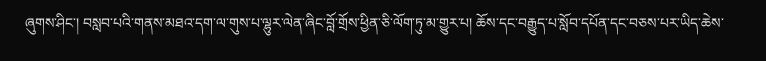ཞུགས་ཤིང་། བསླབ་པའི་གནས་མཐའ་དག་ལ་གུས་པ་ལྷུར་ལེན་ཞིང་བློ་གྲོས་ཕྱིན་ཅི་ལོག་ཏུ་མ་གྱུར་པ། ཆོས་དང་བརྒྱུད་པ་སློབ་དཔོན་དང་བཅས་པར་ཡིད་ཆེས་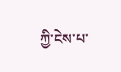ཀྱི་ངེས་པ་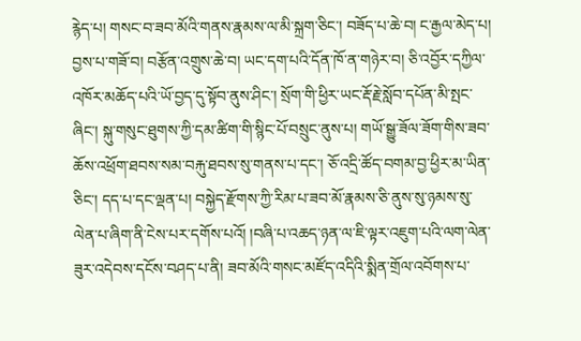རྙེད་པ། གསང་བ་ཟབ་མོའི་གནས་རྣམས་ལ་མི་སྐྲག་ཅིང་། བཟོད་པ་ཆེ་བ། ང་རྒྱལ་མེད་པ། བྱས་པ་གཟོ་བ། བརྩོན་འགྲུས་ཆེ་བ། ཡང་དག་པའི་དོན་ཁོ་ན་གཉེར་བ། ཅི་འབྱོར་དཀྱིལ་འཁོར་མཆོད་པའི་ཡོ་བྱད་དུ་སྟོབ་ནུས་ཤིང་། སྲོག་གི་ཕྱིར་ཡང་རྡོ་རྗེ་སློབ་དཔོན་མི་སྤང་ཞིང་། སྐུ་གསུང་ཐུགས་ཀྱི་དམ་ཚིག་གི་སྙིང་པོ་བསྲུང་ནུས་པ། གཡོ་སྒྱུ་ཟོལ་ཟོག་གིས་ཟབ་ཆོས་འཕྲོག་ཐབས་སམ་བརྐུ་ཐབས་སུ་གནས་པ་དང་། ཅོ་འདྲི་ཚོད་བགམ་བྱ་ཕྱིར་མ་ཡིན་ཅིང་། དད་པ་དང་ལྡན་པ། བསྐྱེད་རྫོགས་ཀྱི་རིམ་པ་ཟབ་མོ་རྣམས་ཅི་ནུས་སུ་ཉམས་སུ་ལེན་པ་ཞིག་ནི་ངེས་པར་དགོས་པའོ། །བཞི་པ་འཆད་ཉན་ལ་ཇི་ལྟར་འཇུག་པའི་ལག་ལེན་ཟུར་འདེབས་དངོས་བཤད་པ་ནི། ཟབ་མོའི་གསང་མཛོད་འདིའི་སྨིན་གྲོལ་འབོགས་པ་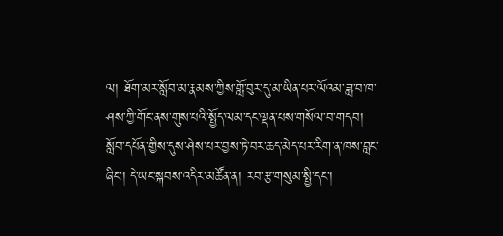ལ། ཐོག་མར་སློབ་མ་རྣམས་ཀྱིས་གློ་བུར་དུ་མ་ཡིན་པར་ལོའམ་ཟླ་བ་ཁ་ཤས་ཀྱི་གོང་ནས་གུས་པའི་སྤྱོད་ལམ་དང་ལྡན་པས་གསོལ་བ་གདབ། སློབ་དཔོན་གྱིས་དུས་ཤེས་པར་བྱས་ཏེ་བར་ཆད་མེད་པར་རིག་ན་ཁས་བླང་ཞིང་། དེ་ཡང་སྐབས་འདིར་མཚོན་ན། རབ་རྩ་གསུམ་སྤྱི་དང་།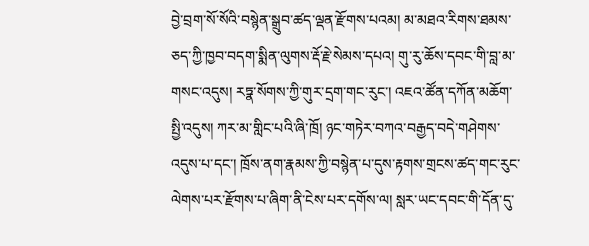བྱེ་བྲག་སོ་སོའི་བསྙེན་སྒྲུབ་ཚད་ལྡན་རྫོགས་པའམ། མ་མཐའ་རིགས་ཐམས་ཅད་ཀྱི་ཁྱབ་བདག་སྨིན་ལུགས་རྡོ་རྗེ་སེམས་དཔའ། གུ་རུ་ཆོས་དབང་གི་བླ་མ་གསང་འདུས། རཏྣ་སོགས་ཀྱི་གུར་དྲག་གང་རུང་། འཇའ་ཚོན་དཀོན་མཆོག་སྤྱི་འདུས། ཀར་མ་གླིང་པའི་ཞི་ཁྲོ། ཉང་གཏེར་བཀའ་བརྒྱད་བདེ་གཤེགས་འདུས་པ་དང་། ཁྲོས་ནག་རྣམས་ཀྱི་བསྙེན་པ་དུས་རྟགས་གྲངས་ཚད་གང་རུང་ལེགས་པར་རྫོགས་པ་ཞིག་ནི་ངེས་པར་དགོས་ལ། སླར་ཡང་དབང་གི་དོན་དུ་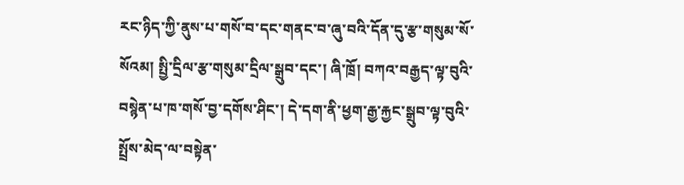རང་ཉིད་ཀྱི་ནུས་པ་གསོ་བ་དང་གནང་བ་ཞུ་བའི་དོན་དུ་རྩ་གསུམ་སོ་སོའམ། སྤྱི་དྲིལ་རྩ་གསུམ་དྲིལ་སྒྲུབ་དང་། ཞི་ཁྲོ། བཀའ་བརྒྱད་ལྟ་བུའི་བསྙེན་པ་ཁ་གསོ་བྱ་དགོས་ཤིང་། དེ་དག་ནི་ཕྱག་རྒྱ་རྐྱང་སྒྲུབ་ལྟ་བུའི་སྤྲོས་མེད་ལ་བསྟེན་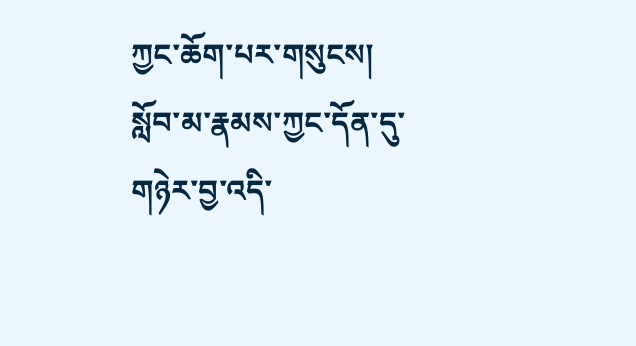ཀྱང་ཆོག་པར་གསུངས། སློབ་མ་རྣམས་ཀྱང་དོན་དུ་གཉེར་བྱ་འདི་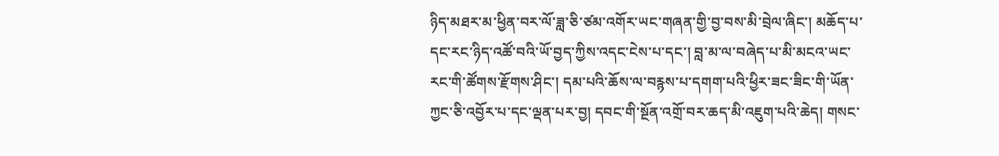ཉིད་མཐར་མ་ཕྱིན་བར་ལོ་ཟླ་ཅི་ཙམ་འགོར་ཡང་གཞན་གྱི་བྱ་བས་མི་བྲེལ་ཞིང་། མཆོད་པ་དང་རང་ཉིད་འཚོ་བའི་ཡོ་བྱད་ཀྱིས་འདང་ངེས་པ་དང་། བླ་མ་ལ་བཞེད་པ་མི་མངའ་ཡང་རང་གི་ཚོགས་རྫོགས་ཤིང་། དམ་པའི་ཆོས་ལ་བརྙས་པ་དགག་པའི་ཕྱིར་ཟང་ཟིང་གི་ཡོན་ཀྱང་ཅི་འབྱོར་པ་དང་ལྡན་པར་བྱ། དབང་གི་སྔོན་འགྲོ་བར་ཆད་མི་འཇུག་པའི་ཆེད། གསང་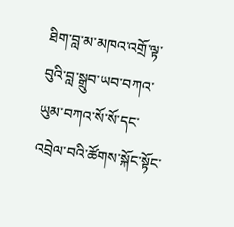ཐིག་བླ་མ་མཁའ་འགྲོ་ལྟ་བུའི་བླ་སྒྲུབ་ཡབ་བཀའ་ཡུམ་བཀའ་སོ་སོ་དང་འབྲེལ་བའི་ཚོགས་སྐོང་སྟོང་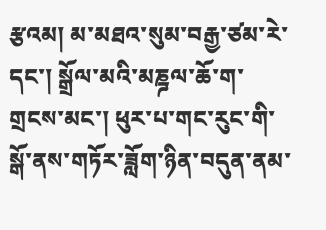རྩའམ། མ་མཐའ་སུམ་བརྒྱ་ཙམ་རེ་དང་། སྒྲོལ་མའི་མཎྜལ་ཆོ་ག་གྲངས་མང་། ཕུར་པ་གང་རུང་གི་སྒོ་ནས་གཏོར་ཟློག་ཉིན་བདུན་ནམ་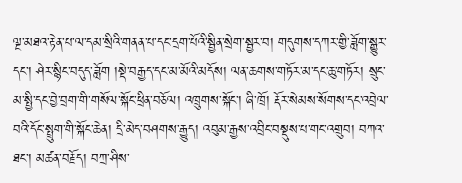ལྔ་མཐའ་རྟེན་པ་ལ་དམ་སྲིའི་གནན་པ་དང་དྲག་པོའི་སྦྱིན་སྲེག་སྦྱར་བ། གདུགས་དཀར་གྱི་ཟློག་སྒྱུར་དང་། ཤེར་སྙིང་བདུད་ཟློག །སྡེ་བརྒྱད་དང་མ་མོའི་མདོས། ལན་ཆགས་གཏོར་མ་དང་ཆུ་གཏོར། སྲུང་མ་སྤྱི་དང་བྱེ་བྲག་གི་གསོལ་སྐོང་ཕྲིན་བཅོལ། འཁྲུགས་སྐོང་། ཞི་ཁྲོ། རྡོར་སེམས་སོགས་དང་འབྲེལ་བའི་དོང་སྤྲུག་གི་སྐོང་ཆེན། དྲི་མེད་བཤགས་རྒྱུད། འབུམ་རྒྱས་འབྲིང་བསྡུས་པ་གང་འགྲུབ། བཀའ་ཐང་། མཚན་བརྗོད། བཀྲ་ཤིས་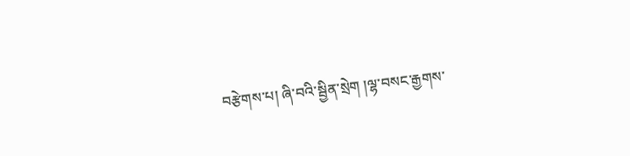བརྩེགས་པ། ཞི་བའི་སྦྱིན་སྲེག །ལྷ་བསང་རྒྱགས་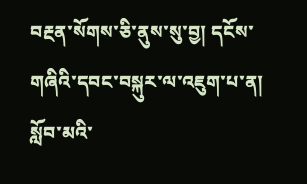བརྔན་སོགས་ཅི་ནུས་སུ་བྱ། དངོས་གཞིའི་དབང་བསྐུར་ལ་འཇུག་པ་ན། སློབ་མའི་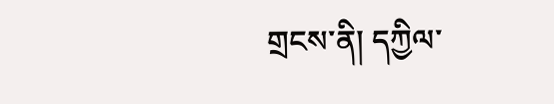གྲངས་ནི། དཀྱིལ་